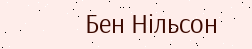Бен Нільсон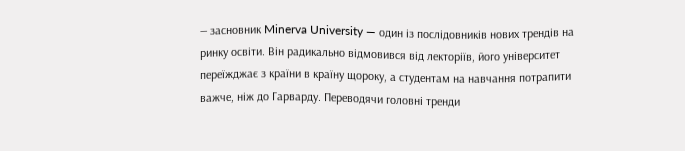— засновник Minerva University — один із послідовників нових трендів на ринку освіти. Він радикально відмовився від лекторіїв, його університет переїжджає з країни в країну щороку, а студентам на навчання потрапити важче, ніж до Гарварду. Переводячи головні тренди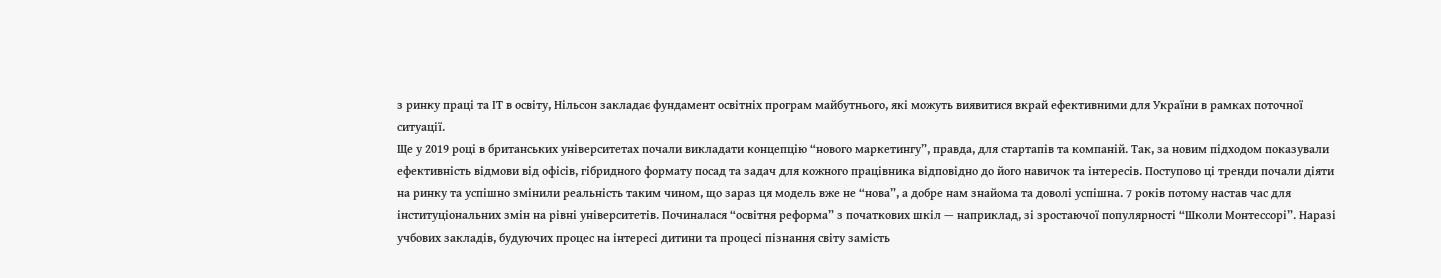з ринку праці та ІТ в освіту, Нільсон закладає фундамент освітніх програм майбутнього, які можуть виявитися вкрай ефективними для України в рамках поточної ситуації.
Ще у 2019 році в британських університетах почали викладати концепцію “нового маркетингу”, правда, для стартапів та компаній. Так, за новим підходом показували ефективність відмови від офісів, гібридного формату посад та задач для кожного працівника відповідно до його навичок та інтересів. Поступово ці тренди почали діяти на ринку та успішно змінили реальність таким чином, що зараз ця модель вже не “нова”, а добре нам знайома та доволі успішна. 7 років потому настав час для інституціональних змін на рівні університетів. Починалася “освітня реформа” з початкових шкіл — наприклад, зі зростаючої популярності “Школи Монтессорі”. Наразі учбових закладів, будуючих процес на інтересі дитини та процесі пізнання світу замість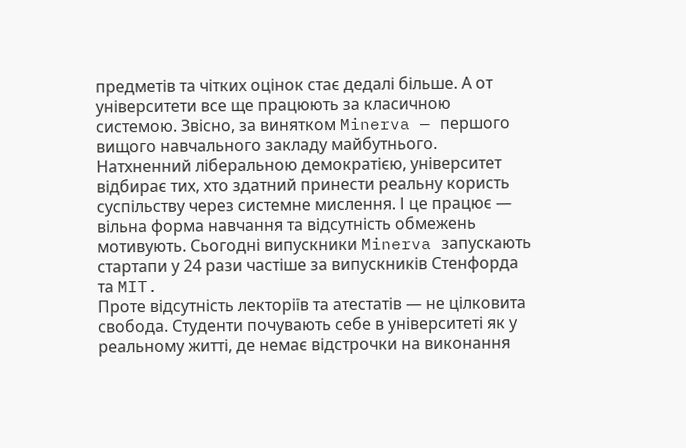предметів та чітких оцінок стає дедалі більше. А от університети все ще працюють за класичною системою. Звісно, за винятком Minerva — першого вищого навчального закладу майбутнього.
Натхненний ліберальною демократією, університет відбирає тих, хто здатний принести реальну користь суспільству через системне мислення. І це працює — вільна форма навчання та відсутність обмежень мотивують. Сьогодні випускники Minerva запускають стартапи у 24 рази частіше за випускників Стенфорда та MIT.
Проте відсутність лекторіїв та атестатів — не цілковита свобода. Студенти почувають себе в університеті як у реальному житті, де немає відстрочки на виконання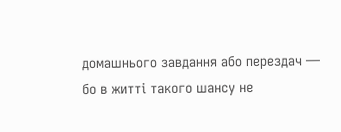домашнього завдання або перездач — бо в житті такого шансу не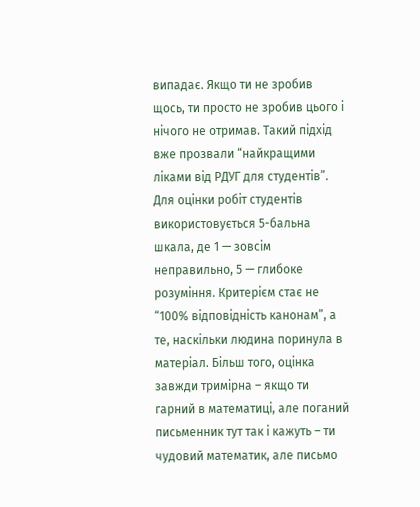випадає. Якщо ти не зробив щось, ти просто не зробив цього і нічого не отримав. Такий підхід вже прозвали “найкращими ліками від РДУГ для студентів”.
Для оцінки робіт студентів використовується 5-бальна шкала, де 1 — зовсім неправильно, 5 — глибоке розуміння. Критерієм стає не “100% відповідність канонам”, а те, наскільки людина поринула в матеріал. Більш того, оцінка завжди тримірна – якщо ти гарний в математиці, але поганий письменник тут так і кажуть – ти чудовий математик, але письмо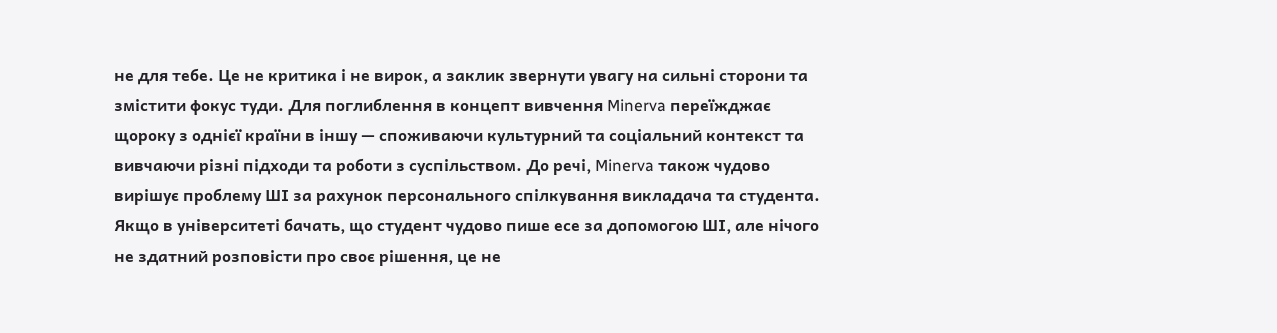не для тебе. Це не критика і не вирок, а заклик звернути увагу на сильні сторони та змістити фокус туди. Для поглиблення в концепт вивчення Minerva переїжджає щороку з однієї країни в іншу — споживаючи культурний та соціальний контекст та вивчаючи різні підходи та роботи з суспільством. До речі, Minerva також чудово вирішує проблему ШІ за рахунок персонального спілкування викладача та студента. Якщо в університеті бачать, що студент чудово пише есе за допомогою ШІ, але нічого не здатний розповісти про своє рішення, це не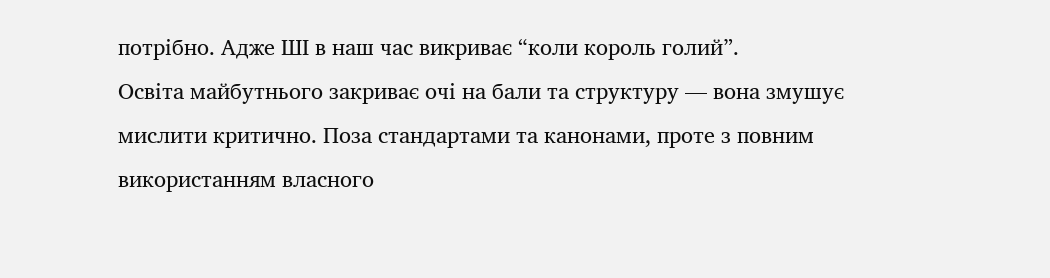потрібно. Адже ШІ в наш час викриває “коли король голий”.
Освіта майбутнього закриває очі на бали та структуру — вона змушує мислити критично. Поза стандартами та канонами, проте з повним використанням власного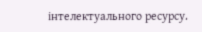інтелектуального ресурсу.